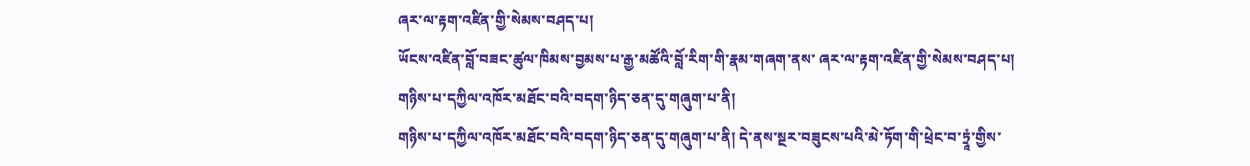ཞར་ལ་རྟག་འཛིན་གྱི་སེམས་བཤད་པ།
ཡོངས་འཛིན་བློ་བཟང་ཚུལ་ཁིམས་བྱམས་པ་རྒྱ་མཚོའི་བློ་རིག་གི་རྣམ་གཞག་ནས་ ཞར་ལ་རྟག་འཛིན་གྱི་སེམས་བཤད་པ།
གཉིས་པ་དཀྱིལ་འཁོར་མཐོང་བའི་བདག་ཉིད་ཅན་དུ་གཞུག་པ་ནི།
གཉིས་པ་དཀྱིལ་འཁོར་མཐོང་བའི་བདག་ཉིད་ཅན་དུ་གཞུག་པ་ནི། དེ་ནས་སྔར་བཟུངས་པའི་མེ་ཏོག་གི་ཕྲེང་བ་ཏྲཱཾ་གྱིས་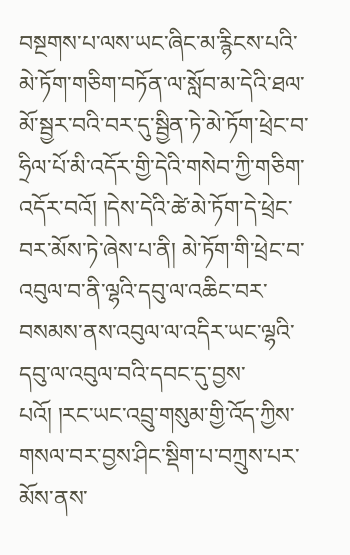བསྔགས་པ་ལས་ཡང་ཞིང་མ་རྙིངས་པའི་མེ་ཏོག་གཅིག་བཏོན་ལ་སློབ་མ་དེའི་ཐལ་མོ་སྦྱར་བའི་བར་དུ་སྦྱིན་ཏེ་མེ་ཏོག་ཕྲེང་བ་ཧྲིལ་པོ་མི་འདོར་གྱི་དེའི་གསེབ་ཀྱི་གཅིག་འདོར་བའོ། །དེས་དེའི་ཚེ་མེ་ཏོག་དེ་ཕྲེང་བར་མོས་ཏེ་ཞེས་པ་ནི། མེ་ཏོག་གི་ཕྲེང་བ་འབུལ་བ་ནི་ལྷའི་དབུ་ལ་འཆིང་བར་བསམས་ནས་འབུལ་ལ་འདིར་ཡང་ལྷའི་དབུ་ལ་འབུལ་བའི་དབང་དུ་བྱས་པའོ། །རང་ཡང་འབྲུ་གསུམ་གྱི་འོད་ཀྱིས་གསལ་བར་བྱས་ཤིང་སྡིག་པ་བཀྲུས་པར་མོས་ནས་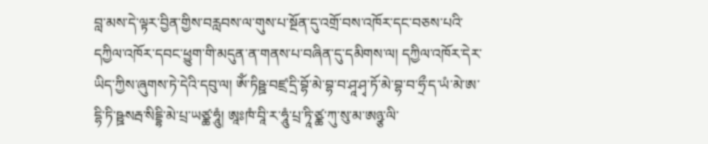བླ་མས་དེ་ལྟར་བྱིན་གྱིས་བརླབས་ལ་གུས་པ་སྔོན་དུ་འགྲོ་བས་འཁོར་དང་བཅས་པའི་དཀྱིལ་འཁོར་དབང་ཕྱུག་གི་མདུན་ན་གནས་པ་བཞིན་དུ་དམིགས་ལ། དཀྱིལ་འཁོར་དེར་ཡིད་ཀྱིས་ཞུགས་ཏེ་དེའི་དབུ་ལ། ཨོཾ་ཏིཥྛ་བཛྲ་དྲི་བྷོ་མེ་བྷ་བ་ཤཱ་ཤྭ་ཏོ་མེ་བྷ་བ་ཧྲྀ་ད་ཡཾ་མེ་ཨ་དྷི་ཏི་ཥྛསརྦ་སིདྡྷི་མེ་པྲ་ཡཙྪ་ཧཱུཾ། ཨཱཿཁཾ་བཱི་ར་ཧཱུཾ་པྲ་ཏཱི་ཙྪ་ཀུ་སུ་མ་ཨཉྩ་ལི་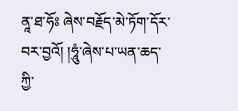ནཱ་ཐ་ཧོཿ ཞེས་བརྗོད་མེ་ཏོག་དོར་བར་བྱའོ། །ཧཱུཾ་ཞེས་པ་ཡན་ཆད་ཀྱི་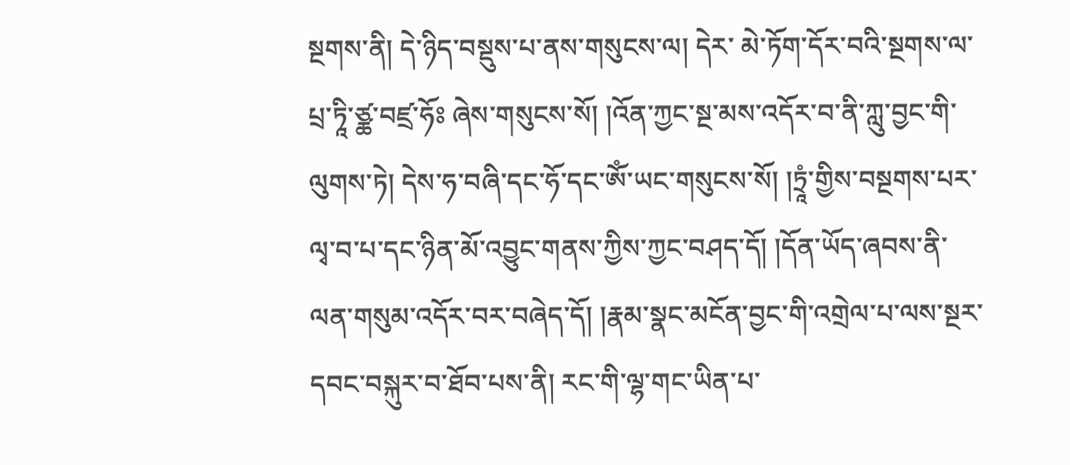སྔགས་ནི། དེ་ཉིད་བསྡུས་པ་ནས་གསུངས་ལ། དེར་ མེ་ཏོག་དོར་བའི་སྔགས་ལ་པྲ་ཏཱི་ཙྪ་བཛྲ་ཧོཿ ཞེས་གསུངས་སོ། །འོན་ཀྱང་སྔ་མས་འདོར་བ་ནི་ཀླུ་བྱང་གི་ལུགས་ཏེ། དེས་ཧ་བཞི་དང་ཧོ་དང་ཨོཾ་ཡང་གསུངས་སོ། །ཏྲཱཾ་གྱིས་བསྔགས་པར་ལྭ་བ་པ་དང་ཉིན་མོ་འབྱུང་གནས་ཀྱིས་ཀྱང་བཤད་དོ། །དོན་ཡོད་ཞབས་ནི་ལན་གསུམ་འདོར་བར་བཞེད་དོ། །རྣམ་སྣང་མངོན་བྱང་གི་འགྲེལ་པ་ལས་སྔར་དབང་བསྐུར་བ་ཐོབ་པས་ནི། རང་གི་ལྷ་གང་ཡིན་པ་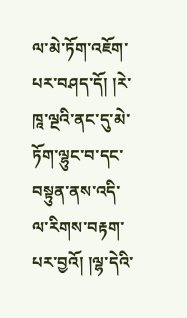ལ་མེ་ཏོག་འཇོག་པར་བཤད་དོ། །རེ་ཁཱ་ལྔའི་ནང་དུ་མེ་ཏོག་ལྷུང་བ་དང་བསྟུན་ནས་འདི་ལ་རིགས་བརྟག་པར་བྱའོ། །ལྷ་དེའི་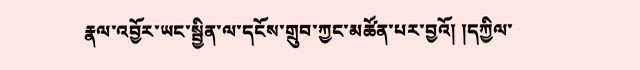རྣལ་འབྱོར་ཡང་སྦྱིན་ལ་དངོས་གྲུབ་ཀྱང་མཚོན་པར་བྱའོ། །དཀྱིལ་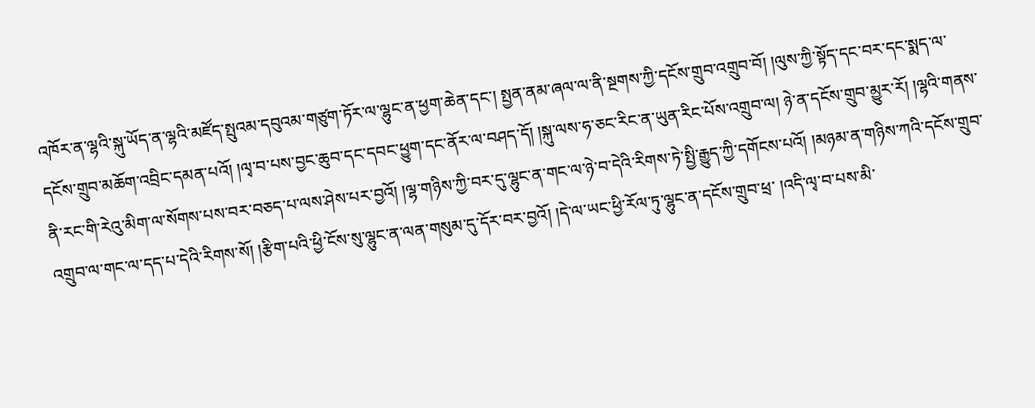འཁོར་ན་ལྷའི་སྐུ་ཡོད་ན་ལྷའི་མཛོད་སྤུའམ་དབུའམ་གཙུག་ཏོར་ལ་ལྷུང་ན་ཕྱག་ཆེན་དང་། སྤྱན་ནམ་ཞལ་ལ་ནི་སྔགས་ཀྱི་དངོས་གྲུབ་འགྲུབ་བོ། །ལུས་ཀྱི་སྟོད་དང་བར་དང་སྨད་ལ་དངོས་གྲུབ་མཆོག་འབྲིང་དམན་པའོ། །ལྭ་བ་པས་བྱང་ཆུབ་དང་དབང་ཕྱུག་དང་ནོར་ལ་བཤད་དོ། །སྐུ་ལས་ཧ་ཅང་རིང་ན་ཡུན་རིང་པོས་འགྲུབ་ལ། ཉེ་ན་དངོས་གྲུབ་མྱུར་རོ། །ལྷའི་གནས་ནི་རང་གི་རེའུ་མིག་ལ་སོགས་པས་བར་བཅད་པ་ལས་ཤེས་པར་བྱའོ། །ལྷ་གཉིས་ཀྱི་བར་དུ་ལྷུང་ན་གང་ལ་ཉེ་བ་དེའི་རིགས་ཏེ་སྤྱི་རྒྱུད་ཀྱི་དགོངས་པའོ། །མཉམ་ན་གཉིས་ཀའི་དངོས་གྲུབ་འགྲུབ་ལ་གང་ལ་དད་པ་དེའི་རིགས་སོ། །རྩིག་པའི་ཕྱི་ངོས་སུ་ལྷུང་ན་ལན་གསུམ་དུ་དོར་བར་བྱའོ། །དེ་ལ་ཡང་ཕྱི་རོལ་ཏུ་ལྷུང་ན་དངོས་གྲུབ་ཕྲ་ །འདི་ལྭ་བ་པས་མི་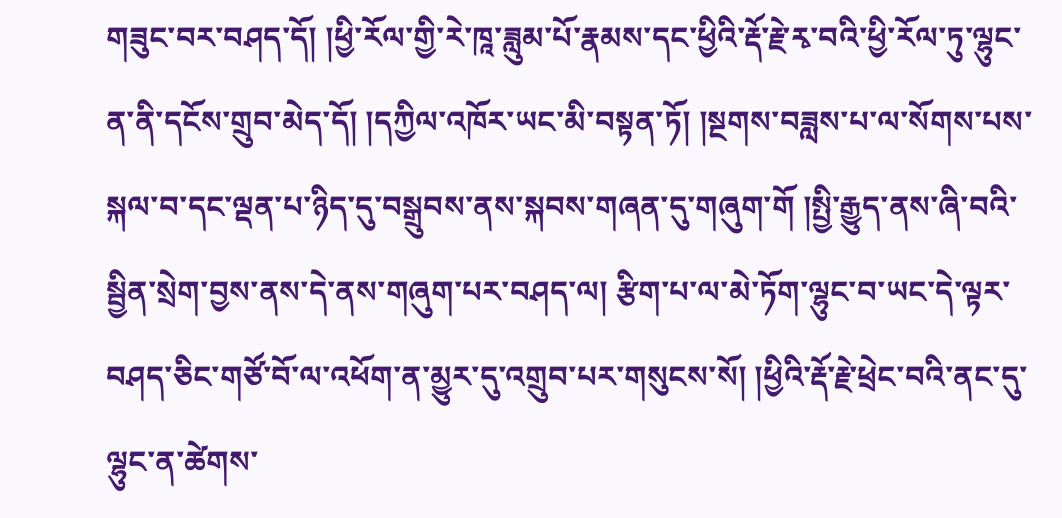གཟུང་བར་བཤད་དོ། །ཕྱི་རོལ་གྱི་རེ་ཁཱ་ཟླུམ་པོ་རྣམས་དང་ཕྱིའི་རྡོ་རྗེ་རྭ་བའི་ཕྱི་རོལ་ཏུ་ལྷུང་ན་ནི་དངོས་གྲུབ་མེད་དོ། །དཀྱིལ་འཁོར་ཡང་མི་བསྟན་ཏོ། །སྔགས་བཟླས་པ་ལ་སོགས་པས་སྐལ་བ་དང་ལྡན་པ་ཉིད་དུ་བསྒྲུབས་ནས་སྐབས་གཞན་དུ་གཞུག་གོ །སྤྱི་རྒྱུད་ནས་ཞི་བའི་སྦྱིན་སྲེག་བྱས་ནས་དེ་ནས་གཞུག་པར་བཤད་ལ། རྩིག་པ་ལ་མེ་ཏོག་ལྷུང་བ་ཡང་དེ་ལྟར་བཤད་ཅིང་གཙོ་བོ་ལ་འཕོག་ན་མྱུར་དུ་འགྲུབ་པར་གསུངས་སོ། །ཕྱིའི་རྡོ་རྗེ་ཕྲེང་བའི་ནང་དུ་ལྷུང་ན་ཚེགས་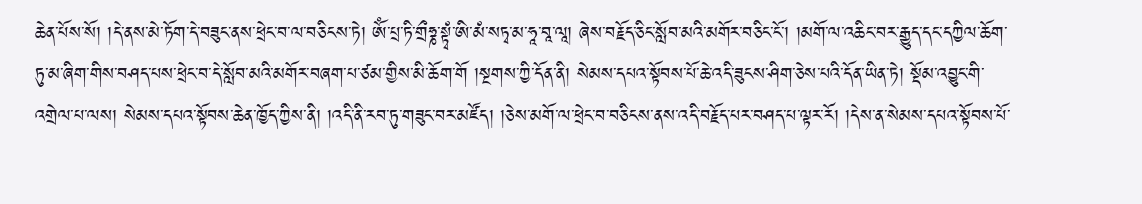ཆེན་པོས་སོ། །དེ་ནས་མེ་ཏོག་དེ་བཟུང་ནས་ཕྲེང་བ་ལ་བཅིངས་ཏེ། ཨོཾ་པྲ་ཏི་གྲྀཧྞ་སྟྭཾ་ཨི་མཾ་སཏྭ་མ་ཧཱ་བཱ་ལཱ། ཞེས་བརྗོད་ཅིང་སློབ་མའི་མགོར་བཅིང་ངོ་། །མགོ་ལ་འཆིང་བར་རྒྱུད་དང་དཀྱིལ་ཆོག་ཏུ་མ་ཞིག་གིས་བཤད་པས་ཕྲེང་བ་དེ་སློབ་མའི་མགོར་བཞག་པ་ཙམ་གྱིས་མི་ཆོག་གོ །སྔགས་ཀྱི་དོན་ནི། སེམས་དཔའ་སྟོབས་པོ་ཆེ་འདི་ཟུངས་ཤིག་ཅེས་པའི་དོན་ཡིན་ཏེ། སྡོམ་འབྱུང་གི་འགྲེལ་པ་ལས། སེམས་དཔའ་སྟོབས་ཆེན་ཁྱོད་ཀྱིས་ནི། །འདི་ནི་རབ་ཏུ་གཟུང་བར་མཛོད། །ཅེས་མགོ་ལ་ཕྲེང་བ་བཅིངས་ནས་འདི་བརྗོད་པར་བཤད་པ་ལྟར་རོ། །དེས་ན་སེམས་དཔའ་སྟོབས་པོ་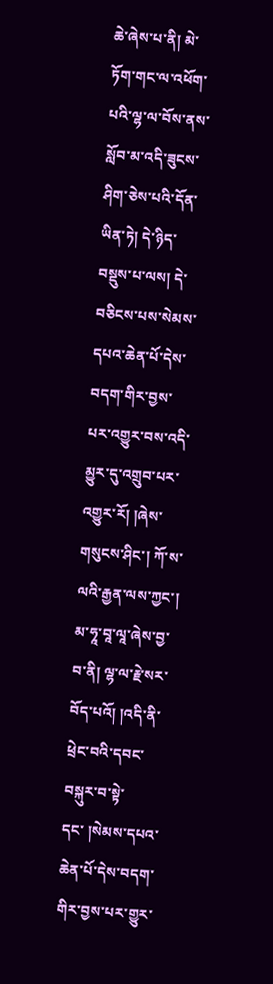ཆེ་ཞེས་པ་ནི། མེ་ཏོག་གང་ལ་འཕོག་པའི་ལྷ་ལ་བོས་ནས་སློབ་མ་འདི་ཟུངས་ཤིག་ཅེས་པའི་དོན་ཡིན་ཏེ། དེ་ཉིད་བསྡུས་པ་ལས། དེ་བཅིངས་པས་སེམས་དཔའ་ཆེན་པོ་དེས་བདག་གིར་བྱས་པར་འགྱུར་བས་འདི་མྱུར་དུ་འགྲུབ་པར་འགྱུར་རོ། །ཞེས་གསུངས་ཤིང་། ཀོ་ས་ལའི་རྒྱན་ལས་ཀྱང་། མ་ཧཱ་བཱ་ལཱ་ཞེས་བྱ་བ་ནི། ལྷ་ལ་རྗེ་སར་བོད་པའོ། །འདི་ནི་ཕྲེང་བའི་དབང་བསྐུར་བ་སྟེ་དང་ །སེམས་དཔའ་ཆེན་པོ་དེས་བདག་གིར་བྱས་པར་གྱུར་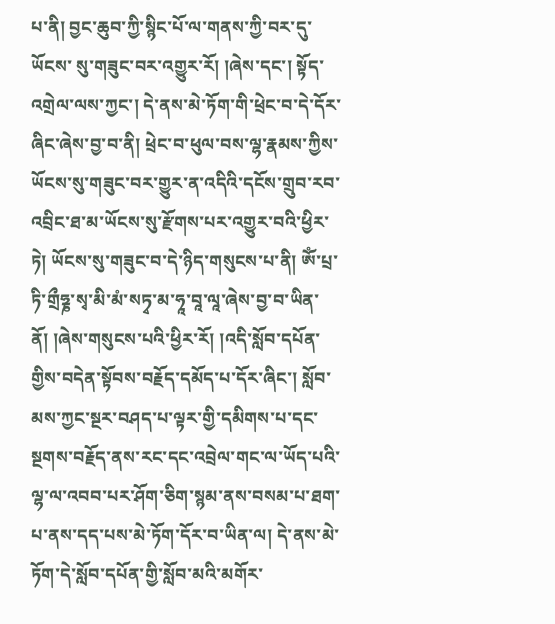པ་ནི། བྱང་ཆུབ་ཀྱི་སྙིང་པོ་ལ་གནས་ཀྱི་བར་དུ་ཡོངས་ སུ་གཟུང་བར་འགྱུར་རོ། །ཞེས་དང་། སྟོད་འགྲེལ་ལས་ཀྱང་། དེ་ནས་མེ་ཏོག་གི་ཕྲེང་བ་དེ་དོར་ཞིང་ཞེས་བྱ་བ་ནི། ཕྲེང་བ་ཕུལ་བས་ལྷ་རྣམས་ཀྱིས་ཡོངས་སུ་གཟུང་བར་གྱུར་ན་འདིའི་དངོས་གྲུབ་རབ་འབྲིང་ཐ་མ་ཡོངས་སུ་རྫོགས་པར་འགྱུར་བའི་ཕྱིར་ཏེ། ཡོངས་སུ་གཟུང་བ་དེ་ཉིད་གསུངས་པ་ནི། ཨོཾ་པྲ་ཏི་གྲྀཧྞ་སྭ་མི་མཾ་སཏྭ་མ་ཧཱ་བཱ་ལཱ་ཞེས་བྱ་བ་ཡིན་ནོ། །ཞེས་གསུངས་པའི་ཕྱིར་རོ། །འདི་སློབ་དཔོན་གྱིས་བདེན་སྟོབས་བརྗོད་དམོད་པ་དོར་ཞིང་། སློབ་མས་ཀྱང་སྔར་བཤད་པ་ལྟར་གྱི་དམིགས་པ་དང་སྔགས་བརྗོད་ནས་རང་དང་འབྲེལ་གང་ལ་ཡོད་པའི་ལྷ་ལ་འབབ་པར་ཤོག་ཅིག་སྙམ་ནས་བསམ་པ་ཐག་པ་ནས་དད་པས་མེ་ཏོག་དོར་བ་ཡིན་ལ། དེ་ནས་མེ་ཏོག་དེ་སློབ་དཔོན་གྱི་སློབ་མའི་མགོར་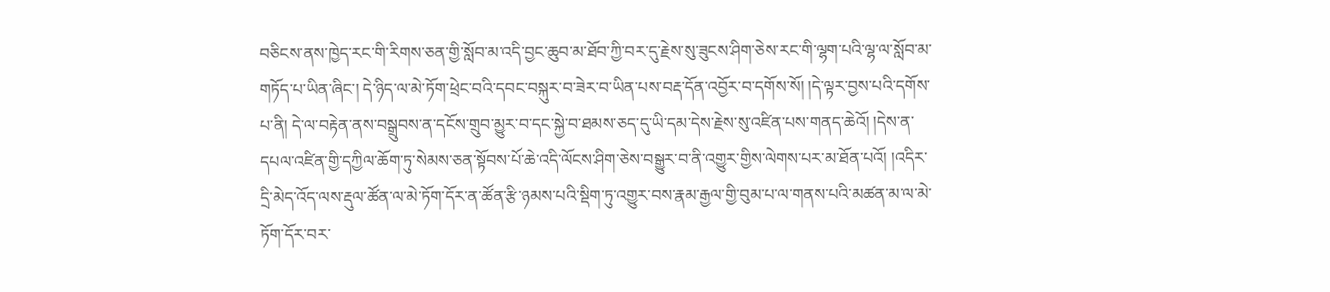བཅིངས་ནས་ཁྱེད་རང་གི་རིགས་ཅན་གྱི་སློབ་མ་འདི་བྱང་ཆུབ་མ་ཐོབ་ཀྱི་བར་དུ་རྗེས་སུ་ཟུངས་ཤིག་ཅེས་རང་གི་ལྷག་པའི་ལྷ་ལ་སློབ་མ་གཏོད་པ་ཡིན་ཞིང་། དེ་ཉིད་ལ་མེ་ཏོག་ཕྲེང་བའི་དབང་བསྐུར་བ་ཟེར་བ་ཡིན་པས་བརྡ་དོན་འབྱོར་བ་དགོས་སོ། །དེ་ལྟར་བྱས་པའི་དགོས་པ་ནི། དེ་ལ་བརྟེན་ནས་བསྒྲུབས་ན་དངོས་གྲུབ་མྱུར་བ་དང་སྐྱེ་བ་ཐམས་ཅད་དུ་ཡི་དམ་དེས་རྗེས་སུ་འཛིན་པས་གནད་ཆེའོ། །དེས་ན་དཔལ་འཛིན་གྱི་དཀྱིལ་ཆོག་ཏུ་སེམས་ཅན་སྟོབས་པོ་ཆེ་འདི་ལོངས་ཤིག་ཅེས་བསྒྱུར་བ་ནི་འགྱུར་གྱིས་ལེགས་པར་མ་ཐོན་པའོ། །འདིར་དྲི་མེད་འོད་ལས་རྡུལ་ཚོན་ལ་མེ་ཏོག་དོར་ན་ཚོན་རྩི་ཉམས་པའི་སྡིག་ཏུ་འགྱུར་བས་རྣམ་རྒྱལ་གྱི་བུམ་པ་ལ་གནས་པའི་མཚན་མ་ལ་མེ་ཏོག་དོར་བར་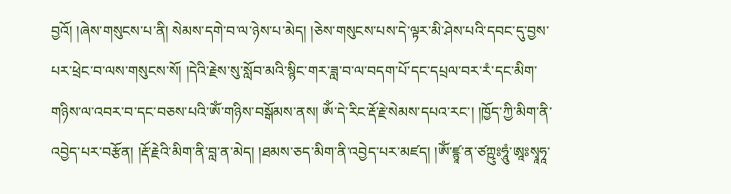བྱའོ། །ཞེས་གསུངས་པ་ནི། སེམས་དགེ་བ་ལ་ཉེས་པ་མེད། །ཅེས་གསུངས་པས་དེ་ལྟར་མི་ཤེས་པའི་དབང་དུ་བྱས་པར་ཕྲེང་བ་ལས་གསུངས་སོ། །དེའི་རྗེས་སུ་སློབ་མའི་སྙིང་གར་ཟླ་བ་ལ་བདག་པོ་དང་དཔྲལ་བར་རཾ་དང་མིག་གཉིས་ལ་འབར་བ་དང་བཅས་པའི་ཨོཾ་གཉིས་བསྒོམས་ནས། ཨོཾ་དེ་རིང་རྡོ་རྗེ་སེམས་དཔའ་རང་། །ཁྱོད་ཀྱི་མིག་ནི་འབྱེད་པར་བརྩོན། །རྡོ་རྗེའི་མིག་ནི་བླ་ན་མེད། །ཐམས་ཅད་མིག་ནི་འབྱེད་པར་མཛད། །ཨོཾ་ཛྙཱ་ན་ཙཀྵུཿཧཱུཾ་ཨཱཿསྭཱཧཱ་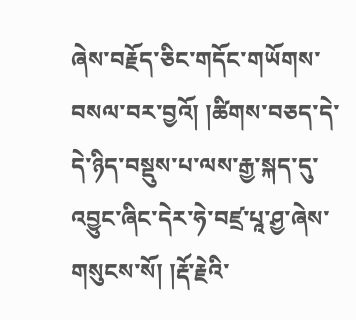ཞེས་བརྗོད་ཅིང་གདོང་གཡོགས་བསལ་བར་བྱའོ། །ཚིགས་བཅད་དེ་དེ་ཉིད་བསྡུས་པ་ལས་རྒྱ་སྐད་དུ་འབྱུང་ཞིང་དེར་ཧེ་བཛྲ་པཱ་ཤྱ་ཞེས་གསུངས་སོ། །རྡོ་རྗེའི་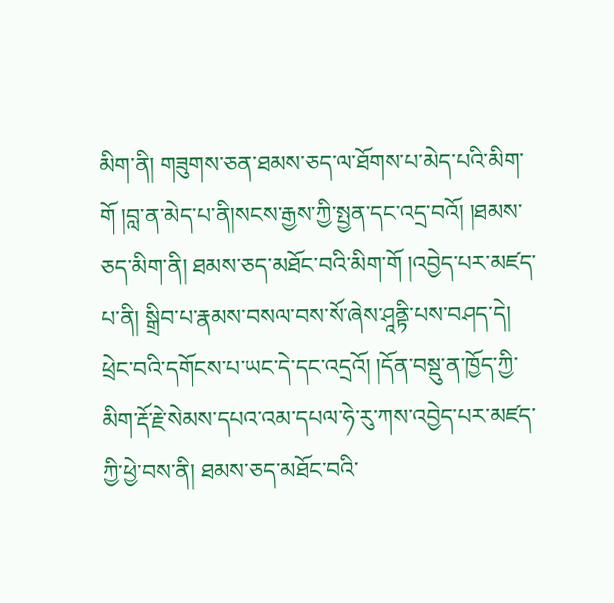མིག་ནི། གཟུགས་ཅན་ཐམས་ཅད་ལ་ཐོགས་པ་མེད་པའི་མིག་གོ །བླ་ན་མེད་པ་ནི།སངས་རྒྱས་ཀྱི་སྤྱན་དང་འདྲ་བའོ། །ཐམས་ཅད་མིག་ནི། ཐམས་ཅད་མཐོང་བའི་མིག་གོ །འབྱེད་པར་མཛད་པ་ནི། སྒྲིབ་པ་རྣམས་བསལ་བས་སོ་ཞེས་ཤཱནྟི་པས་བཤད་དེ། ཕྲེང་བའི་དགོངས་པ་ཡང་དེ་དང་འདྲའོ། །དོན་བསྡུ་ན་ཁྱོད་ཀྱི་མིག་རྡོ་རྗེ་སེམས་དཔའ་འམ་དཔལ་ཧེ་རུ་ཀས་འབྱེད་པར་མཛད་ཀྱི་ཕྱེ་བས་ནི། ཐམས་ཅད་མཐོང་བའི་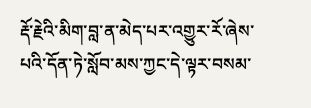རྡོ་རྗེའི་མིག་བླ་ན་མེད་པར་འགྱུར་རོ་ཞེས་པའི་དོན་ཏེ་སློབ་མས་ཀྱང་དེ་ལྟར་བསམ་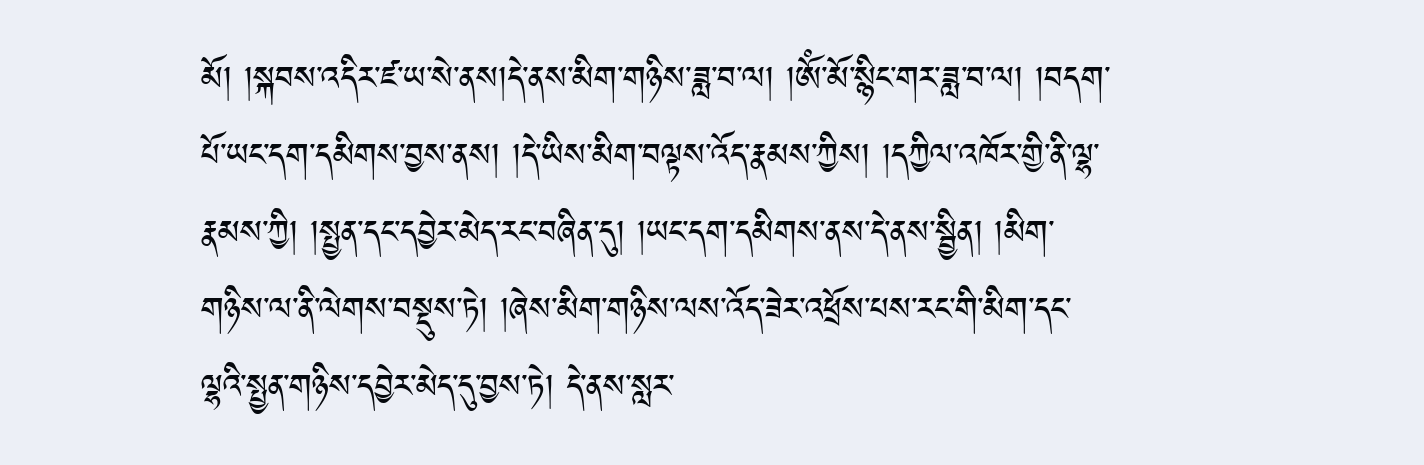མོ། །སྐབས་འདིར་ཛ་ཡ་སེ་ནས།དེ་ནས་མིག་གཉིས་ཟླ་བ་ལ། །ཨོཾ་མོ་སྙིང་གར་ཟླ་བ་ལ། །བདག་པོ་ཡང་དག་དམིགས་བྱས་ནས། །དེ་ཡིས་མིག་བལྟས་འོད་རྣམས་ཀྱིས། །དཀྱིལ་འཁོར་གྱི་ནི་ལྷ་རྣམས་ཀྱི། །སྤྱན་དང་དབྱེར་མེད་རང་བཞིན་དུ། །ཡང་དག་དམིགས་ནས་དེ་ནས་སྦྱིན། །མིག་གཉིས་ལ་ནི་ལེགས་བསྡུས་ཏེ། །ཞེས་མིག་གཉིས་ལས་འོད་ཟེར་འཕྲོས་པས་རང་གི་མིག་དང་ལྷའི་སྤྱན་གཉིས་དབྱེར་མེད་དུ་བྱས་ཏེ། དེ་ནས་སླར་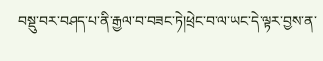བསྡུ་བར་བཤད་པ་ནི་རྒྱལ་བ་བཟང་ཏེ།ཕྲེང་བ་ལ་ཡང་དེ་ལྟར་བྱས་ན་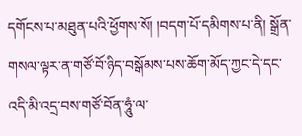དགོངས་པ་མཐུན་པའི་ཕྱོགས་སོ། །བདག་པོ་དམིགས་པ་ནི། སྒྲོན་གསལ་ལྟར་ན་གཙོ་བོ་ཉིད་བསྒོམས་པས་ཆོག་མོད་ཀྱང་དེ་དང་འདི་མི་འདྲ་བས་གཙོ་བོན་ཧཱུཾ་ལ་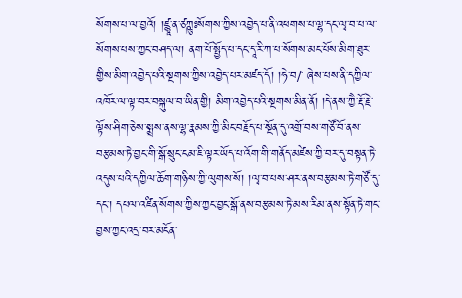སོགས་པ་ལ་བྱའོ། །ཛྙཱ་ན་ཙཀྵུཿསོགས་ཀྱིས་འབྱེད་པ་ནི་འཕགས་པ་ལྷ་དང་ལྭ་བ་པ་ལ་སོགས་པས་ཀྱང་བཤད་ལ། ནག་པོ་སྤྱོད་པ་དང་དཱ་རི་ཀ་པ་སོགས་མང་པོས་མིག་ཐུར་གྱིས་མིག་འབྱེད་པའི་སྔགས་ཀྱིས་འབྱེད་པར་མཛད་དོ། །ཧེ་བ/་ ཞེས་པས་ནི་དཀྱིལ་འཁོར་ལ་ལྟ་བར་བསྐུལ་བ་ཡིན་གྱི། མིག་འབྱེད་པའི་སྔགས་མིན་ནོ། །དེ་ནས་ཀྱཻ་རྡོ་རྗེ་ལྟོས་ཤིག་ཅེས་སྨྲས་ནས་ལྷ་རྣམས་ཀྱི་མིང་བརྗོད་པ་སྔོན་དུ་འགྲོ་བས་གཙོ་བོ་ནས་བརྩམས་ཏེ་བྱང་གི་སྒོ་སྲུང་ངམ་ཇི་ལྟར་ཡོད་པ་འོག་གི་གནོད་མཛེས་ཀྱི་བར་དུ་བསྟན་ཏེ་འདུས་པའི་དཀྱིལ་ཆོག་གཉིས་ཀྱི་ལུགས་སོ། །ལྭ་བ་པས་ཤར་ནས་བརྩམས་ཏེ་གཙོ་དུ་དང་། དཔལ་འཛིན་སོགས་ཀྱིས་ཀྱང་བྱང་སྒོ་ནས་བརྩམས་ཏེ་མས་རིམ་ནས་སྟོན་ཏེ་གང་བྱས་ཀྱང་འདྲ་བར་མངོན་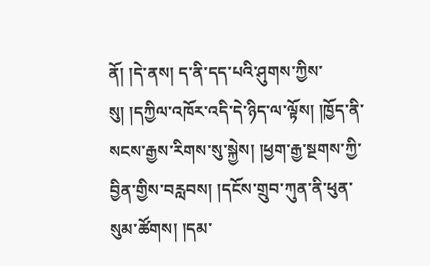ནོ། །དེ་ནས། ད་ནི་དད་པའི་ཤུགས་ཀྱིས་སུ། །དཀྱིལ་འཁོར་འདི་དེ་ཉིད་ལ་ལྟོས། །ཁྱོད་ནི་སངས་རྒྱས་རིགས་སུ་སྐྱེས། །ཕྱག་རྒྱ་སྔགས་ཀྱི་བྱིན་གྱིས་བརླབས། །དངོས་གྲུབ་ཀུན་ནི་ཕུན་སུམ་ཚོགས། །དམ་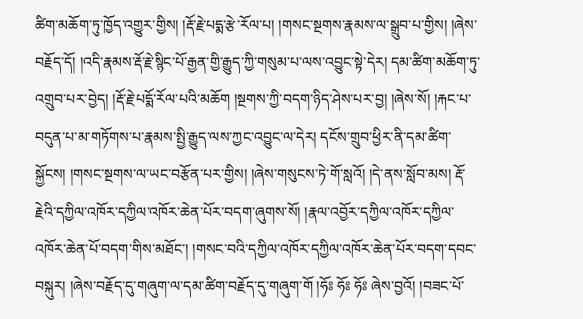ཚིག་མཆོག་ཏུ་ཁྱོད་འགྱུར་གྱིས། །རྡོ་རྗེ་པདྨ་རྩེ་རོལ་པ། །གསང་སྔགས་རྣམས་ལ་སྒྲུབ་པ་གྱིས། །ཞེས་བརྗོད་དོ། །འདི་རྣམས་རྡོ་རྗེ་སྙིང་པོ་རྒྱན་གྱི་རྒྱུད་ཀྱི་གསུམ་པ་ལས་འབྱུང་སྟེ་དེར། དམ་ཚིག་མཆོག་ཏུ་འགྲུབ་པར་བྱེད། །རྡོ་རྗེ་པདྨོ་རོལ་པའི་མཆོག །སྔགས་ཀྱི་བདག་ཉིད་ཤེས་པར་བྱ། །ཞེས་སོ། །རྐང་པ་བདུན་པ་མ་གཏོགས་པ་རྣམས་སྤྱི་རྒྱུད་ལས་ཀྱང་འབྱུང་ལ་དེར། དངོས་གྲུབ་ཕྱིར་ནི་དམ་ཚིག་སྐྱོངས། །གསང་སྔགས་ལ་ཡང་བརྩོན་པར་གྱིས། །ཞེས་གསུངས་ཏེ་གོ་སླའོ། །དེ་ནས་སློབ་མས། རྡོ་རྗེའི་དཀྱིལ་འཁོར་དཀྱིལ་འཁོར་ཆེན་པོར་བདག་ཞུགས་སོ། །རྣལ་འབྱོར་དཀྱིལ་འཁོར་དཀྱིལ་འཁོར་ཆེན་པོ་བདག་གིས་མཐོང་། །གསང་བའི་དཀྱིལ་འཁོར་དཀྱིལ་འཁོར་ཆེན་པོར་བདག་དབང་བསྐུར། །ཞེས་བརྗོད་དུ་གཞུག་ལ་དམ་ཚིག་བརྗོད་དུ་གཞུག་གོ །ཧོཿ ཧོཿ ཧོཿ ཞེས་བྱའོ། །བཟང་པོ་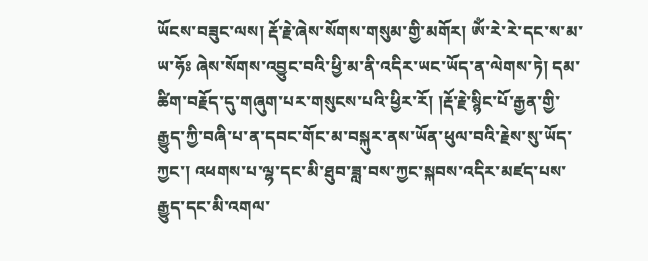ཡོངས་བཟུང་ལས། རྡོ་རྗེ་ཞེས་སོགས་གསུམ་གྱི་མགོར། ཨོཾ་རེ་རེ་དང་ས་མ་ཡ་ཧོཿ ཞེས་སོགས་འབྱུང་བའི་ཕྱི་མ་ནི་འདིར་ཡང་ཡོད་ན་ལེགས་ཏེ། དམ་ཚིག་བརྗོད་དུ་གཞུག་པར་གསུངས་པའི་ཕྱིར་རོ། །རྡོ་རྗེ་སྙིང་པོ་རྒྱན་གྱི་རྒྱུད་ཀྱི་བཞི་པ་ན་དབང་གོང་མ་བསྐུར་ནས་ཡོན་ཕུལ་བའི་རྗེས་སུ་ཡོད་ཀྱང་། འཕགས་པ་ལྷ་དང་མི་ཐུབ་ཟླ་བས་ཀྱང་སྐབས་འདིར་མཛད་པས་རྒྱུད་དང་མི་འགལ་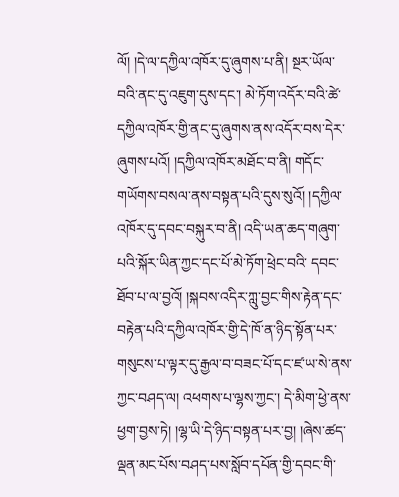ལོ། །དེ་ལ་དཀྱིལ་འཁོར་དུ་ཞུགས་པ་ནི། སྔར་ཡོལ་བའི་ནང་དུ་འཇུག་དུས་དང་། མེ་ཏོག་འདོར་བའི་ཚེ་དཀྱིལ་འཁོར་གྱི་ནང་དུ་ཞུགས་ནས་འདོར་བས་དེར་ཞུགས་པའོ། །དཀྱིལ་འཁོར་མཐོང་བ་ནི། གདོང་གཡོགས་བསལ་ནས་བསྟན་པའི་དུས་སུའོ། །དཀྱིལ་འཁོར་དུ་དབང་བསྐུར་བ་ནི། འདི་ཡན་ཆད་གཞུག་པའི་སྐོར་ཡིན་ཀྱང་དང་པོ་མེ་ཏོག་ཕྲེང་བའི་ དབང་ཐོབ་པ་ལ་བྱའོ། །སྐབས་འདིར་ཀླུ་བྱང་གིས་རྟེན་དང་བརྟེན་པའི་དཀྱིལ་འཁོར་གྱི་དེ་ཁོ་ན་ཉིད་སྟོན་པར་གསུངས་པ་ལྟར་དུ་རྒྱལ་བ་བཟང་པོ་དང་ཛ་ཡ་སེ་ནས་ཀྱང་བཤད་ལ། འཕགས་པ་ལྷས་ཀྱང་། དེ་མིག་ཕྱེ་ནས་ཕྱག་བྱས་ཏེ། །ལྷ་ཡི་དེ་ཉིད་བསྟན་པར་བྱ། །ཞེས་ཚད་ལྡན་མང་པོས་བཤད་པས་སློབ་དཔོན་གྱི་དབང་གི་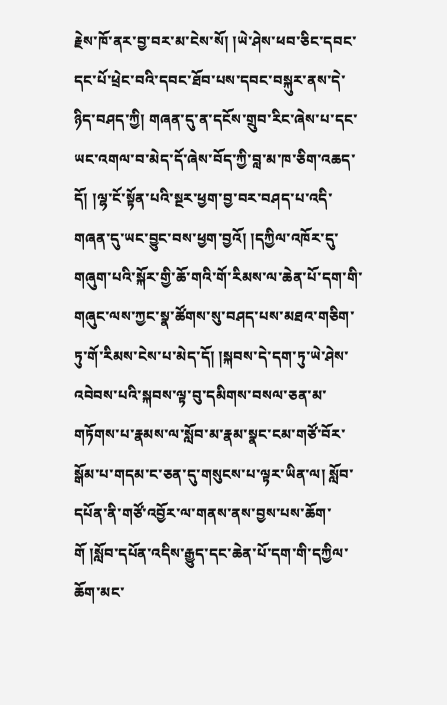རྗེས་ཁོ་ནར་བྱ་བར་མ་ངེས་སོ། །ཡེ་ཤེས་ཕབ་ཅིང་དབང་དང་པོ་ཕྲེང་བའི་དབང་ཐོབ་པས་དབང་བསྐུར་ནས་དེ་ཉིད་བཤད་ཀྱི། གཞན་དུ་ན་དངོས་གྲུབ་རིང་ཞེས་པ་དང་ཡང་འགལ་བ་མེད་དོ་ཞེས་བོད་ཀྱི་བླ་མ་ཁ་ཅིག་འཆད་དོ། །ལྷ་ངོ་སྟོན་པའི་སྔར་ཕྱག་བྱ་བར་བཤད་པ་འདི་གཞན་དུ་ཡང་བྱུང་བས་ཕྱག་བྱའོ། །དཀྱིལ་འཁོར་དུ་གཞུག་པའི་སྐོར་གྱི་ཆོ་གའི་གོ་རིམས་ལ་ཆེན་པོ་དག་གི་གཞུང་ལས་ཀྱང་སྣ་ཚོགས་སུ་བཤད་པས་མཐའ་གཅིག་ཏུ་གོ་རིམས་ངེས་པ་མེད་དོ། །སྐབས་དེ་དག་ཏུ་ཡེ་ཤེས་འབེབས་པའི་སྐབས་ལྟ་བུ་དམིགས་བསལ་ཅན་མ་གཏོགས་པ་རྣམས་ལ་སློབ་མ་རྣམ་སྣང་ངམ་གཙོ་བོར་སྒོམ་པ་གདམ་ང་ཅན་དུ་གསུངས་པ་ལྟར་ཡིན་ལ། སློབ་དཔོན་ནི་གཙོ་འབྱོར་ལ་གནས་ནས་བྱས་པས་ཆོག་གོ །སློབ་དཔོན་འདིས་རྒྱུད་དང་ཆེན་པོ་དག་གི་དཀྱིལ་ཆོག་མང་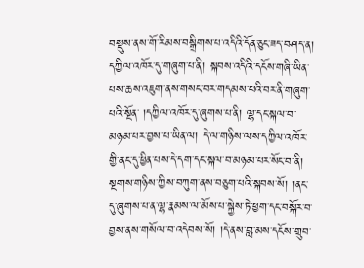བསྡུས་ནས་གོ་རིམས་བསྒྲིགས་པ་འདིའི་དོན་ཅུང་ཟད་བཤད་ན། དཀྱིལ་འཁོར་དུ་གཞུག་པ་ནི། སྐབས་འདིའི་དངོས་གཞི་ཡིན་པས་ཆས་འཇུག་ནས་གསང་བར་གདམས་པའི་བར་ནི་གཞུག་པའི་སྔོན་ །དཀྱིལ་འཁོར་དུ་ཞུགས་པ་ནི། ལྷ་དང་སྐལ་བ་མཉམ་པར་བྱས་པ་ཡིན་ལ། དེ་ལ་གཉིས་ལས་དཀྱིལ་འཁོར་གྱི་ནང་དུ་ཕྱིན་པས་དེ་དག་དང་སྐལ་བ་མཉམ་པར་སོང་བ་ནི། སྔགས་གཉིས་ཀྱིས་བཀུག་ནས་བཅུག་པའི་སྐབས་སོ། །ནང་དུ་ཞུགས་པ་ན་ལྷ་རྣམས་ལ་མོས་པ་སྐྱེས་ཏེ་ཕྱག་དང་བསྐོར་བ་བྱས་ནས་གསོལ་བ་འདེབས་སོ། །དེ་ནས་བླ་མས་དངོས་གྲུབ་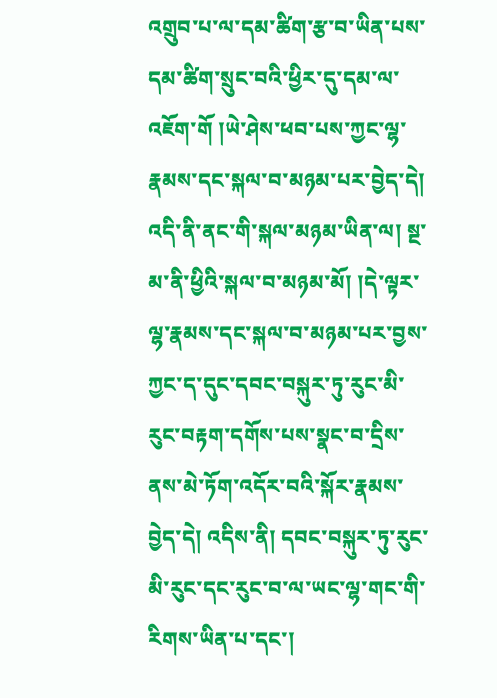འགྲུབ་པ་ལ་དམ་ཚིག་རྩ་བ་ཡིན་པས་དམ་ཚིག་སྲུང་བའི་ཕྱིར་དུ་དམ་ལ་འཇོག་གོ །ཡེ་ཤེས་ཕབ་པས་ཀྱང་ལྷ་རྣམས་དང་སྐལ་བ་མཉམ་པར་བྱེད་དེ། འདི་ནི་ནང་གི་སྐལ་མཉམ་ཡིན་ལ། སྔ་མ་ནི་ཕྱིའི་སྐལ་བ་མཉམ་མོ། །དེ་ལྟར་ལྷ་རྣམས་དང་སྐལ་བ་མཉམ་པར་བྱས་ཀྱང་ད་དུང་དབང་བསྐུར་ཏུ་རུང་མི་རུང་བརྟག་དགོས་པས་སྣང་བ་དྲིས་ནས་མེ་ཏོག་འདོར་བའི་སྐོར་རྣམས་བྱེད་དེ། འདིས་ནི། དབང་བསྐུར་ཏུ་རུང་མི་རུང་དང་རུང་བ་ལ་ཡང་ལྷ་གང་གི་རིགས་ཡིན་པ་དང་།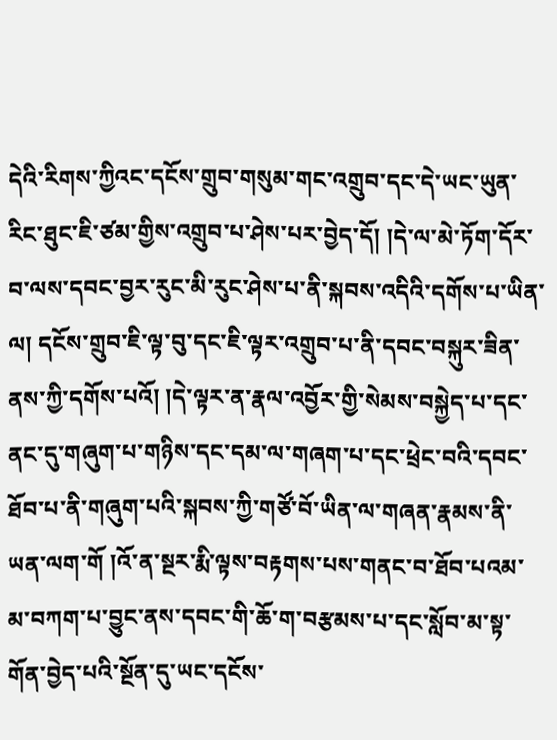དེའི་རིགས་ཀྱིའང་དངོས་གྲུབ་གསུམ་གང་འགྲུབ་དང་དེ་ཡང་ཡུན་རིང་ཐུང་ཇི་ཙམ་གྱིས་འགྲུབ་པ་ཤེས་པར་བྱེད་དོ། །དེ་ལ་མེ་ཏོག་དོར་བ་ལས་དབང་བྱར་རུང་མི་རུང་ཤེས་པ་ནི་སྐབས་འདིའི་དགོས་པ་ཡིན་ལ། དངོས་གྲུབ་ཇི་ལྟ་བུ་དང་ཇི་ལྟར་འགྲུབ་པ་ནི་དབང་བསྐུར་ཟིན་ནས་ཀྱི་དགོས་པའོ། །དེ་ལྟར་ན་རྣལ་འབྱོར་གྱི་སེམས་བསྐྱེད་པ་དང་ནང་དུ་གཞུག་པ་གཉིས་དང་དམ་ལ་གཞག་པ་དང་ཕྲེང་བའི་དབང་ཐོབ་པ་ནི་གཞུག་པའི་སྐབས་ཀྱི་གཙོ་བོ་ཡིན་ལ་གཞན་རྣམས་ནི་ཡན་ལག་གོ །འོ་ན་སྔར་རྨི་ལྟས་བརྟགས་པས་གནང་བ་ཐོབ་པའམ་མ་བཀག་པ་བྱུང་ནས་དབང་གི་ཆོ་ག་བརྩམས་པ་དང་སློབ་མ་སྟ་གོན་བྱེད་པའི་སྔོན་དུ་ཡང་དངོས་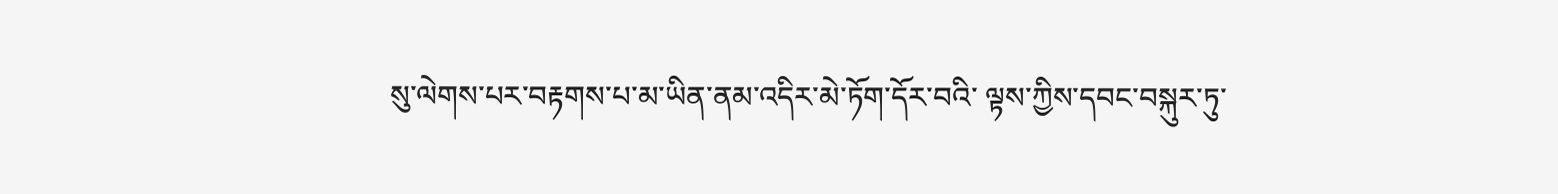སུ་ལེགས་པར་བརྟགས་པ་མ་ཡིན་ནམ་འདིར་མེ་ཏོག་དོར་བའི་ ལྟས་ཀྱིས་དབང་བསྐུར་ཏུ་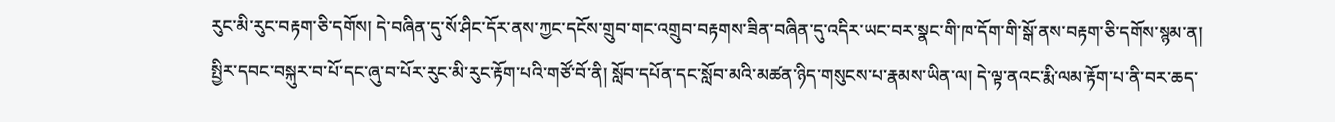རུང་མི་རུང་བརྟག་ཅི་དགོས། དེ་བཞིན་དུ་སོ་ཤིང་དོར་ནས་ཀྱང་དངོས་གྲུབ་གང་འགྲུབ་བརྟགས་ཟིན་བཞིན་དུ་འདིར་ཡང་བར་སྣང་གི་ཁ་དོག་གི་སྒོ་ནས་བརྟག་ཅི་དགོས་སྙམ་ན། སྤྱིར་དབང་བསྐུར་བ་པོ་དང་ཞུ་བ་པོར་རུང་མི་རུང་རྟོག་པའི་གཙོ་བོ་ནི། སློབ་དཔོན་དང་སློབ་མའི་མཚན་ཉིད་གསུངས་པ་རྣམས་ཡིན་ལ། དེ་ལྟ་ནའང་རྨི་ལམ་རྟོག་པ་ནི་བར་ཆད་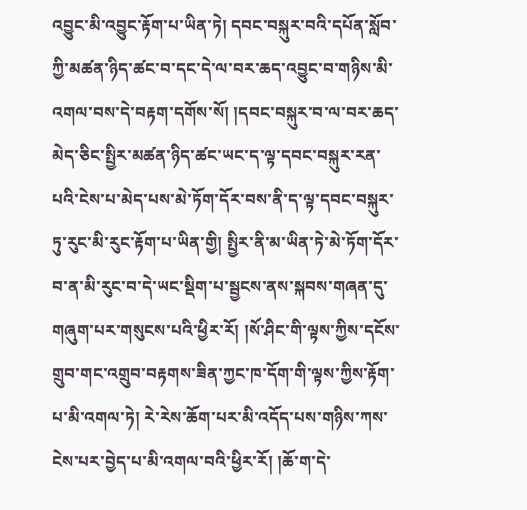འབྱུང་མི་འབྱུང་རྟོག་པ་ཡིན་ཏེ། དབང་བསྐུར་བའི་དཔོན་སློབ་ཀྱི་མཚན་ཉིད་ཚང་བ་དང་དེ་ལ་བར་ཆད་འབྱུང་བ་གཉིས་མི་འགལ་བས་དེ་བརྟག་དགོས་སོ། །དབང་བསྐུར་བ་ལ་བར་ཆད་མེད་ཅིང་སྤྱིར་མཚན་ཉིད་ཚང་ཡང་ད་ལྟ་དབང་བསྐུར་རན་པའི་ངེས་པ་མེད་པས་མེ་ཏོག་དོར་བས་ནི་ད་ལྟ་དབང་བསྐུར་ཏུ་རུང་མི་རུང་རྟོག་པ་ཡིན་གྱི། སྤྱིར་ནི་མ་ཡིན་ཏེ་མེ་ཏོག་དོར་བ་ན་མི་རུང་བ་དེ་ཡང་སྡིག་པ་སྦྱངས་ནས་སྐབས་གཞན་དུ་གཞུག་པར་གསུངས་པའི་ཕྱིར་རོ། །སོ་ཤིང་གི་ལྟས་ཀྱིས་དངོས་གྲུབ་གང་འགྲུབ་བརྟགས་ཟིན་ཀྱང་ཁ་དོག་གི་ལྟས་ཀྱིས་རྟོག་པ་མི་འགལ་ཏེ། རེ་རེས་ཆོག་པར་མི་འདོད་པས་གཉིས་ཀས་ངེས་པར་བྱེད་པ་མི་འགལ་བའི་ཕྱིར་རོ། །ཆོ་ག་དེ་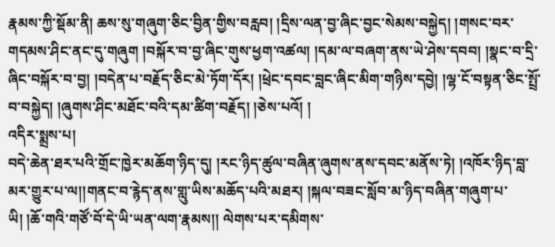རྣམས་ཀྱི་སྡོམ་ནི། ཆས་སུ་གཞུག་ཅིང་བྱིན་གྱིས་བརླབ། །དྲིས་ལན་བྱ་ཞིང་བྱང་སེམས་བསྐྱེད། །གསང་བར་གདམས་ཤིང་ནང་དུ་གཞུག །བསྐོར་བ་བྱ་ཞིང་གུས་ཕྱག་འཚལ། །དམ་ལ་བཞག་ནས་ཡེ་ཤེས་དབབ། །སྣང་བ་དྲི་ཞིང་བསྐོར་བ་བྱ། །བདེན་པ་བརྗོད་ཅིང་མེ་ཏོག་དོར། །ཕྲེང་དབང་བླང་ཞིང་མིག་གཉིས་དབྱེ། །ལྷ་ངོ་བསྟན་ཅིང་སྤྲོ་བ་བསྐྱེད། །ཞུགས་ཤིང་མཐོང་བའི་དམ་ཚིག་བརྗོད། །ཅེས་པའོ། །
འདིར་སྨྲས་པ།
བདེ་ཆེན་ཐར་པའི་གྲོང་ཁྱེར་མཆོག་ཉིད་དུ། །རང་ཉིད་ཚུལ་བཞིན་ཞུགས་ནས་དབང་མནོས་ཏེ། །འཁོར་ཉིད་བླ་མར་གྱུར་པ་ལ།།གནང་བ་རྙེད་ནས་གླུ་ཡིས་མཆོད་པའི་མཐར། །སྐལ་བཟང་སློབ་མ་ཉིད་བཞིན་གཞུག་པ་ཡི། །ཆོ་གའི་གཙོ་བོ་དེ་ཡི་ཡན་ལག་རྣམས།། ལེགས་པར་དམིགས་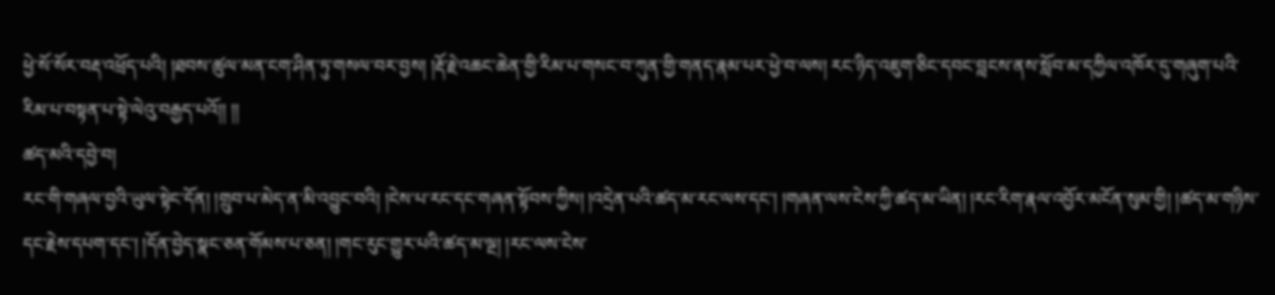ཕྱེ་སོ་སོར་བརྡ་འཕྲོད་པའི། །ཐབས་ཚུལ་མན་ངག་ཤིན་ཏུ་གསལ་བར་བྱས། །རྡོ་རྗེ་འཆང་ཆེན་གྱི་རིམ་པ་གསང་བ་ཀུན་གྱི་གནད་རྣམ་པར་ཕྱེ་བ་ལས། རང་ཉིད་འཇུག་ཅིང་དབང་བླངས་ནས་སློབ་མ་དཀྱིལ་འཁོར་དུ་གཞུག་པའི་རིམ་པ་བསྟན་པ་སྟེ་ལེའུ་བརྒྱད་པའོ།། །།
ཚད་མའི་དབྱེ་བ།
རང་གི་གཞལ་བྱའི་ཡུལ་སྟེང་དོན། །གྲུབ་པ་མེད་ན་མི་འབྱུང་བའི། །ངེས་པ་རང་དང་གཞན་སྟོབས་ཀྱིས། །འདྲེན་པའི་ཚད་མ་རང་ལས་དང་། །གཞན་ལས་ངེས་ཀྱི་ཚད་མ་ཡིན། །རང་རིག་རྣལ་འབྱོར་མངོན་སུམ་གྱི། །ཚད་མ་གཉིས་དང་རྗེས་དཔག་དང་། །དོན་བྱེད་སྣང་ཅན་གོམས་པ་ཅན། །གང་རུང་གྱུར་པའི་ཚད་མ་ལྔ། །རང་ལས་ངེས་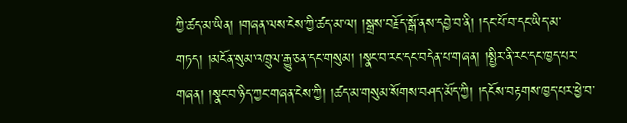ཀྱི་ཚད་མ་ཡིན། །གཞན་ལས་ངེས་ཀྱི་ཚད་མ་ལ། །སྒྲས་བརྗོད་སྒོ་ནས་དབྱེ་བ་ནི། །དང་པོ་བ་དང་ཡིད་མ་གཏད། །མངོན་སུམ་འཁྲུལ་རྒྱུ་ཅན་དང་གསུམ། །སྣང་བ་རང་དང་བདེན་པ་གཞན། །སྤྱིར་ནི་རང་དང་ཁྱད་པར་གཞན། །སྣང་བ་ཉིད་ཀྱང་གཞན་ངེས་ཀྱི། །ཚད་མ་གསུམ་སོགས་བཤད་མོད་ཀྱི། །དངོས་བརྟགས་ཁྱད་པར་ཕྱེ་བ་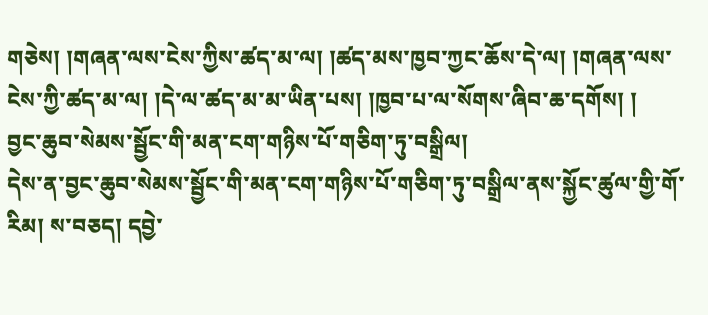གཅེས། །གཞན་ལས་ངེས་ཀྱིས་ཚད་མ་ལ། །ཚད་མས་ཁྱབ་ཀྱང་ཆོས་དེ་ལ། །གཞན་ལས་ངེས་ཀྱི་ཚད་མ་ལ། །དེ་ལ་ཚད་མ་མ་ཡིན་པས། །ཁྱབ་པ་ལ་སོགས་ཞིབ་ཆ་དགོས། །
བྱང་ཆུབ་སེམས་སྦྱོང་གི་མན་ངག་གཉིས་པོ་གཅིག་ཏུ་བསྒྲིལ།
དེས་ན་བྱང་ཆུབ་སེམས་སྦྱོང་གི་མན་ངག་གཉིས་པོ་གཅིག་ཏུ་བསྒྲིལ་ནས་སྐྱོང་ཚུལ་གྱི་གོ་རིམ། ས་བཅད། དབྱེ་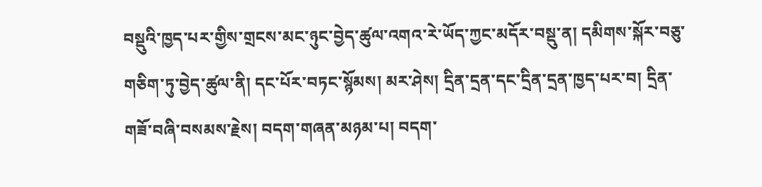བསྡུའི་ཁྱད་པར་གྱིས་གྲངས་མང་ཉུང་བྱེད་ཚུལ་འགའ་རེ་ཡོད་ཀྱང་མདོར་བསྡུ་ན། དམིགས་སྐོར་བཅུ་གཅིག་ཏུ་བྱེད་ཚུལ་ནི། དང་པོར་བཏང་སྙོམས། མར་ཤེས། དྲིན་དྲན་དང་དྲིན་དྲན་ཁྱད་པར་བ། དྲིན་གཟོ་བཞི་བསམས་རྗེས། བདག་གཞན་མཉམ་པ། བདག་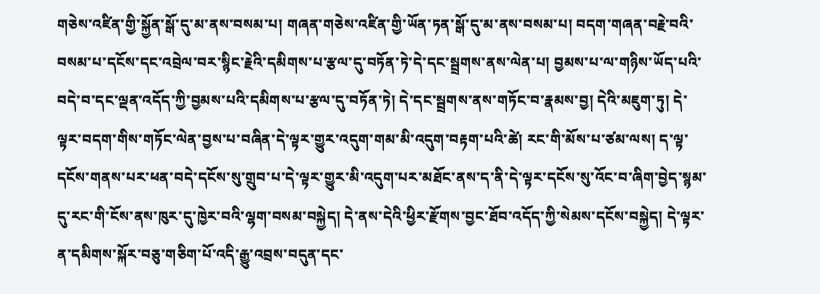གཅེས་འཛིན་གྱི་སྐྱོན་སྒོ་དུ་མ་ནས་བསམ་པ། གཞན་གཅེས་འཛིན་གྱི་ཡོན་ཏན་སྒོ་དུ་མ་ནས་བསམ་པ། བདག་གཞན་བརྗེ་བའི་བསམ་པ་དངོས་དང་འབྲེལ་བར་སྙིང་རྗེའི་དམིགས་པ་རྩལ་དུ་བཏོན་ཏེ་དེ་དང་སྦྲགས་ནས་ལེན་པ། བྱམས་པ་ལ་གཉིས་ཡོད་པའི་བདེ་བ་དང་ལྡན་འདོད་ཀྱི་བྱམས་པའི་དམིགས་པ་རྩལ་དུ་བཏོན་ཏེ། དེ་དང་སྦྲགས་ནས་གཏོང་བ་རྣམས་བྱ། དེའི་མཇུག་ཏུ། དེ་ལྟར་བདག་གིས་གཏོང་ལེན་བྱས་པ་བཞིན་དེ་ལྟར་གྱུར་འདུག་གམ་མི་འདུག་བརྟག་པའི་ཚེ། རང་གི་མོས་པ་ཙམ་ལས། ད་ལྟ་དངོས་གནས་པར་ཕན་བདེ་དངོས་སུ་གྲུབ་པ་དེ་ལྟར་གྱུར་མི་འདུག་པར་མཐོང་ནས་ད་ནི་དེ་ལྟར་དངོས་སུ་འོང་བ་ཞིག་བྱེད་སྙམ་དུ་རང་གི་ངོས་ནས་ཁུར་དུ་ཁྱེར་བའི་ལྷག་བསམ་བསྐྱེད། དེ་ནས་དེའི་ཕྱིར་རྫོགས་བྱང་ཐོབ་འདོད་ཀྱི་སེམས་དངོས་བསྐྱེད། དེ་ལྟར་ན་དམིགས་སྐོར་བཅུ་གཅིག་པོ་འདི་རྒྱུ་འབྲས་བདུན་དང་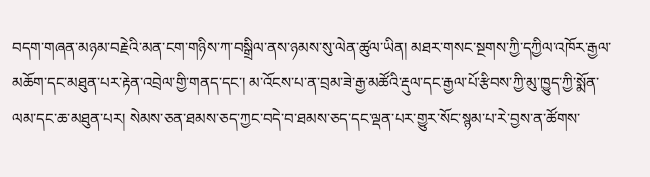བདག་གཞན་མཉམ་བརྗེའི་མན་ངག་གཉིས་ཀ་བསྒྲིལ་ནས་ཉམས་སུ་ལེན་ཚུལ་ཡིན། མཐར་གསང་སྔགས་ཀྱི་དཀྱིལ་འཁོར་རྒྱལ་མཆོག་དང་མཐུན་པར་རྟེན་འབྲེལ་གྱི་གནད་དང་། མ་འོངས་པ་ན་བྲམ་ཟེ་རྒྱ་མཚོའི་རྡུལ་དང་རྒྱལ་པོ་རྩིབས་ཀྱི་མུ་ཁྱུད་ཀྱི་སྨོན་ལམ་དང་ཆ་མཐུན་པར། སེམས་ཅན་ཐམས་ཅད་ཀྱང་བདེ་བ་ཐམས་ཅད་དང་ལྡན་པར་གྱུར་སོང་སྙམ་པ་རེ་བྱས་ན་ཚོགས་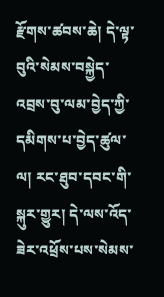རྫོགས་ཚབས་ཆེ། དེ་ལྟ་བུའི་སེམས་བསྐྱེད་འབྲས་བུ་ལམ་བྱེད་ཀྱི་དམིགས་པ་བྱེད་ཚུལ་ལ། རང་ཐུབ་དབང་གི་སྐུར་གྱུར། དེ་ལས་འོད་ཟེར་འཕྲོས་པས་སེམས་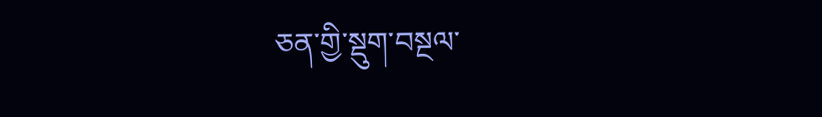ཅན་གྱི་སྡུག་བསྔལ་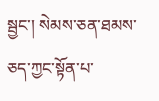སྦྱང་། སེམས་ཅན་ཐམས་ཅད་ཀྱང་སྟོན་པ་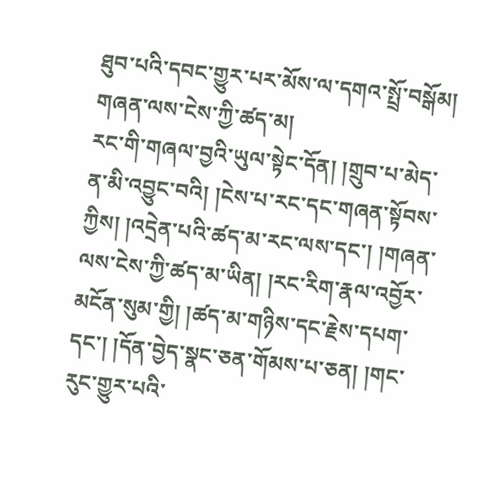ཐུབ་པའི་དབང་གྱུར་པར་མོས་ལ་དགའ་སྤྲོ་བསྒོམ།
གཞན་ལས་ངེས་ཀྱི་ཚད་མ།
རང་གི་གཞལ་བྱའི་ཡུལ་སྟེང་དོན། །གྲུབ་པ་མེད་ན་མི་འབྱུང་བའི། །ངེས་པ་རང་དང་གཞན་སྟོབས་ཀྱིས། །འདྲེན་པའི་ཚད་མ་རང་ལས་དང་། །གཞན་ལས་ངེས་ཀྱི་ཚད་མ་ཡིན། །རང་རིག་རྣལ་འབྱོར་མངོན་སུམ་གྱི། །ཚད་མ་གཉིས་དང་རྗེས་དཔག་དང་། །དོན་བྱེད་སྣང་ཅན་གོམས་པ་ཅན། །གང་རུང་གྱུར་པའི་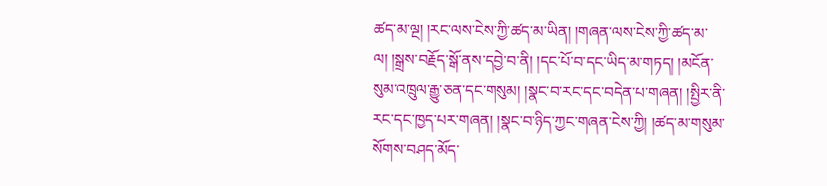ཚད་མ་ལྔ། །རང་ལས་ངེས་ཀྱི་ཚད་མ་ཡིན། །གཞན་ལས་ངེས་ཀྱི་ཚད་མ་ལ། །སྒྲས་བརྗོད་སྒོ་ནས་དབྱེ་བ་ནི། །དང་པོ་བ་དང་ཡིད་མ་གཏད། །མངོན་སུམ་འཁྲུལ་རྒྱུ་ཅན་དང་གསུམ། །སྣང་བ་རང་དང་བདེན་པ་གཞན། །སྤྱིར་ནི་རང་དང་ཁྱད་པར་གཞན། །སྣང་བ་ཉིད་ཀྱང་གཞན་ངེས་ཀྱི། །ཚད་མ་གསུམ་སོགས་བཤད་མོད་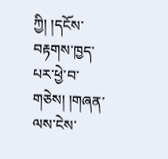ཀྱི། །དངོས་བརྟགས་ཁྱད་པར་ཕྱེ་བ་གཅེས། །གཞན་ལས་ངེས་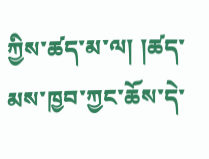ཀྱིས་ཚད་མ་ལ། །ཚད་མས་ཁྱབ་ཀྱང་ཆོས་དེ་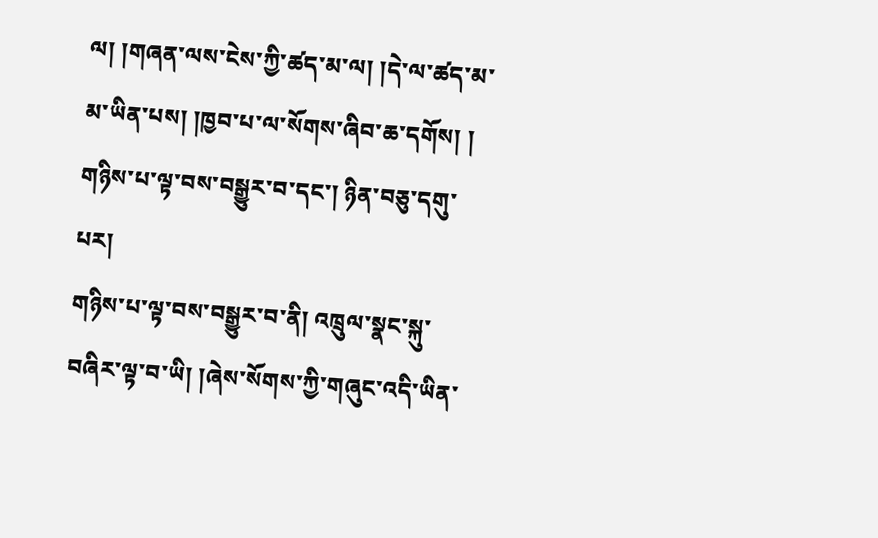ལ། །གཞན་ལས་ངེས་ཀྱི་ཚད་མ་ལ། །དེ་ལ་ཚད་མ་མ་ཡིན་པས། །ཁྱབ་པ་ལ་སོགས་ཞིབ་ཆ་དགོས། །
གཉིས་པ་ལྟ་བས་བསྒྱུར་བ་དང་། ཉིན་བཅུ་དགུ་པར།
གཉིས་པ་ལྟ་བས་བསྒྱུར་བ་ནི། འཁྲུལ་སྣང་སྐུ་བཞིར་ལྟ་བ་ཡི། །ཞེས་སོགས་ཀྱི་གཞུང་འདི་ཡིན་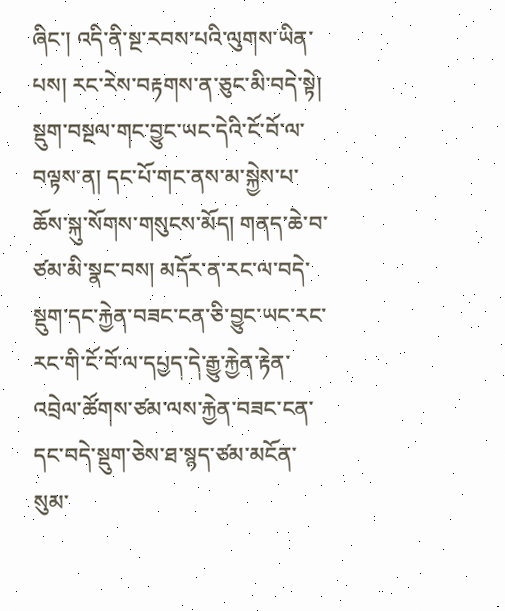ཞིང་། འདི་ནི་སྔ་རབས་པའི་ལུགས་ཡིན་པས། རང་རེས་བརྟགས་ན་ཅུང་མི་བདེ་སྟེ། སྡུག་བསྔལ་གང་བྱུང་ཡང་དེའི་ངོ་བོ་ལ་བལྟས་ན། དང་པོ་གང་ནས་མ་སྐྱེས་པ་ཆོས་སྐུ་སོགས་གསུངས་མོད། གནད་ཆེ་བ་ཙམ་མི་སྣང་བས། མདོར་ན་རང་ལ་བདེ་སྡུག་དང་རྐྱེན་བཟང་ངན་ཅི་བྱུང་ཡང་རང་རང་གི་ངོ་བོ་ལ་དཔྱད་དེ་རྒྱུ་རྐྱེན་རྟེན་འབྲེལ་ཚོགས་ཙམ་ལས་རྐྱེན་བཟང་ངན་དང་བདེ་སྡུག་ཅེས་ཐ་སྙད་ཙམ་མངོན་སུམ་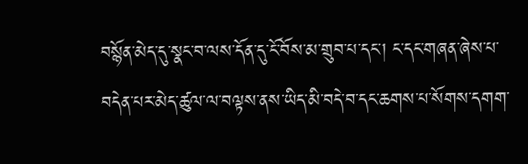བསྙོན་མེད་དུ་སྣང་བ་ལས་དོན་དུ་ངོ་བོས་མ་གྲུབ་པ་དང་། ང་དང་གཞན་ཞེས་པ་བདེན་པར་མེད་ཚུལ་ལ་བལྟས་ནས་ཡིད་མི་བདེ་བ་དང་ཆགས་པ་སོགས་དགག་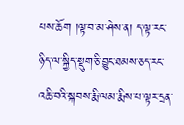པས་ཆོག །ལྟ་བ་མ་ཤེས་ན། ད་ལྟ་རང་ཉིད་ལ་སྐྱིད་སྡུག་ཅི་བྱུང་ཐམས་ཅད་རང་འཆི་བའི་སྐབས་རྨི་ལམ་རྨིས་པ་ལྟར་དྲན་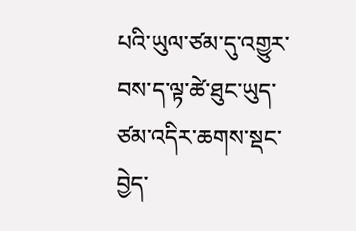པའི་ཡུལ་ཙམ་དུ་འགྱུར་བས་ད་ལྟ་ཚེ་ཐུང་ཡུད་ཙམ་འདིར་ཆགས་སྡང་བྱེད་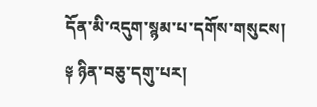དོན་མི་འདུག་སྙམ་པ་དགོས་གསུངས།
༈ ཉིན་བཅུ་དགུ་པར།